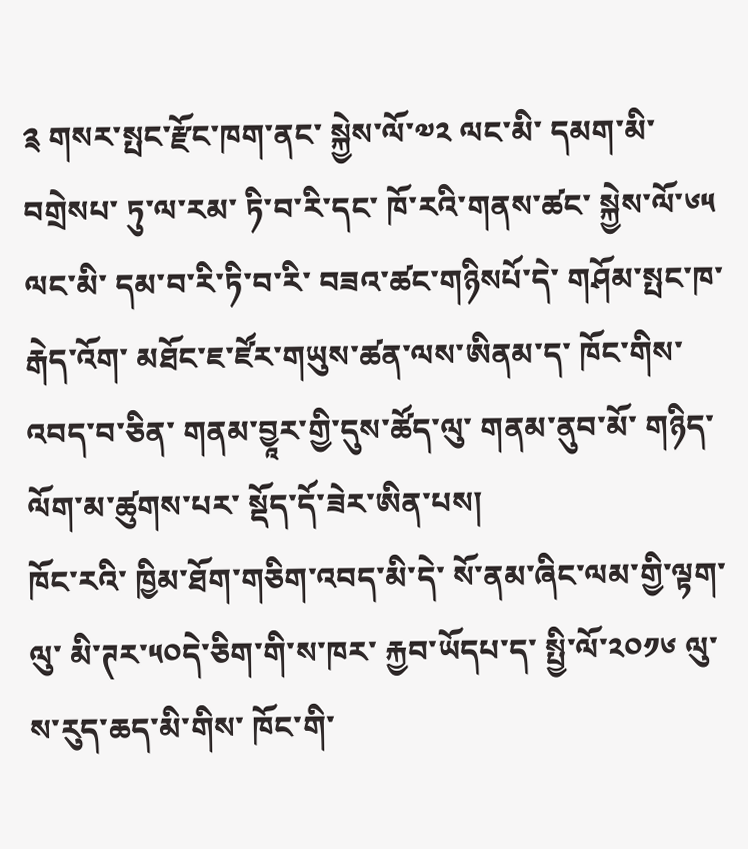༉ གསར་སྤང་རྫོང་ཁག་ནང་ སྐྱེས་ལོ་༧༢ ལང་མི་ དམག་མི་བགྲེསཔ་ ཏུ་ལ་རམ་ ཏི་བ་རི་དང་ ཁོ་རའི་གནས་ཚང་ སྐྱེས་ལོ་༦༥ ལང་མི་ དམ་བ་རི་ཏི་བ་རི་ བཟའ་ཚང་གཉིསཔོ་དེ་ གཤོམ་སྤང་ཁ་རྒེད་འོག་ མཐོང་ཇ་ཛོར་གཡུས་ཚན་ལས་ཨིནམ་ད་ ཁོང་གིས་འབད་བ་ཅིན་ གནམ་བྱཱར་གྱི་དུས་ཚོད་ལུ་ གནམ་ནུབ་མོ་ གཉིད་ལོག་མ་ཚུགས་པར་ སྡོད་དོ་ཟེར་ཨིན་པས།
ཁོང་རའི་ ཁྱིམ་ཐོག་གཅིག་འབད་མི་དེ་ སོ་ནམ་ཞིང་ལམ་གྱི་ལྟག་ལུ་ མི་ཊར་༥༠དེ་ཅིག་གི་ས་ཁར་ རྐྱབ་ཡོདཔ་ད་ སྤྱི་ལོ་༢༠༡༦ ལུ་ ས་རུད་ཆད་མི་གིས་ ཁོང་གི་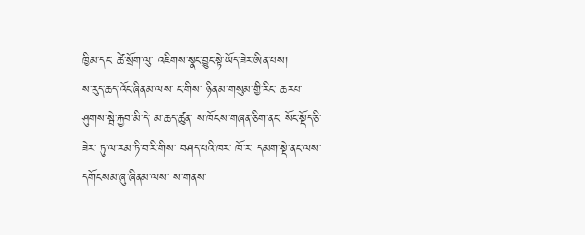ཁྱིམ་དང་ ཚེ་སྲོག་ལུ་ འཇིགས་སྣང་བྱུང་སྟེ་ཡོད་ཟེར་ཨིན་པས།
ས་རུད་ཆད་འོང་ཞིནམ་ལས་ ང་གིས་ ཉིནམ་གསུམ་གྱི་རིང་ ཆརཔ་ཤུགས་སྦེ་རྐྱབ་མི་དེ་ མ་ཆད་ཚུན་ ས་ཁོངས་གཞན་ཅིག་ནང་ སོང་སྡོད་ཅི་ཟེར་ ཏུ་ལ་རམ་ཏི་བ་རི་གིས་ བཤད་པའི་ཁར་ ཁོ་ར་ དམག་སྡེ་ནང་ལས་ དགོངསམ་ཞུ་ཞིནམ་ལས་ ས་གནས་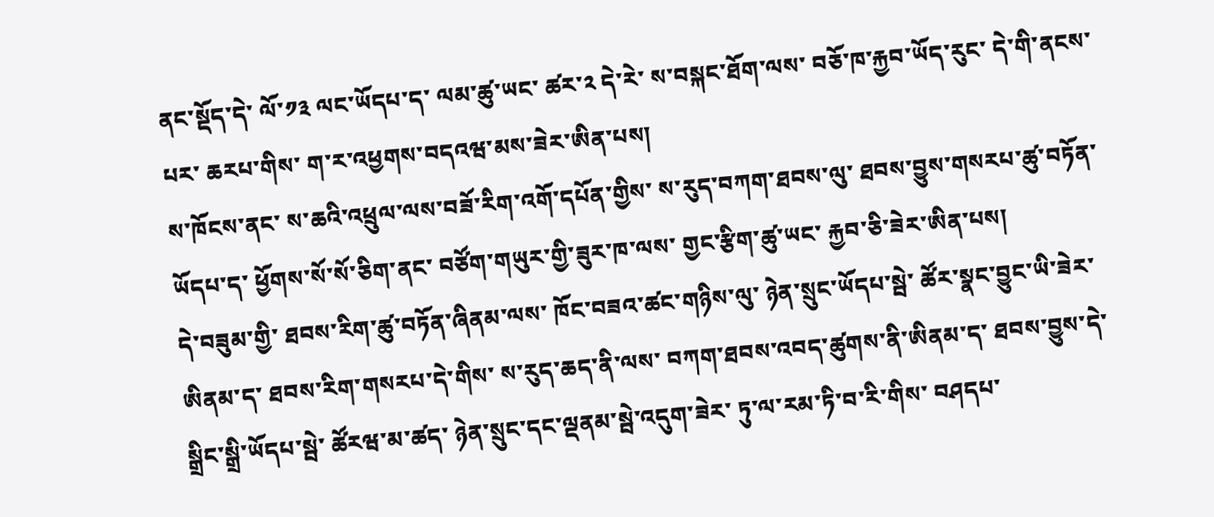ནང་སྡོད་དེ་ ལོ་༡༣ ལང་ཡོདཔ་ད་ ལམ་ཚུ་ཡང་ ཚར་༢ དེ་རེ་ ས་བསྐང་ཐོག་ལས་ བཅོ་ཁ་རྐྱབ་ཡོད་རུང་ དེ་གི་ནངས་པར་ ཆརཔ་གིས་ ག་ར་འཕྱགས་བདའཝ་མས་ཟེར་ཨིན་པས།
ས་ཁོངས་ནང་ ས་ཆའི་འཕྲུལ་ལས་བཟོ་རིག་འགོ་དཔོན་གྱིས་ ས་རུད་བཀག་ཐབས་ལུ་ ཐབས་བྱུས་གསརཔ་ཚུ་བཏོན་ཡོདཔ་ད་ ཕྱོགས་སོ་སོ་ཅིག་ནང་ བཙོག་གཡུར་གྱི་ཟུར་ཁ་ལས་ གྱང་རྩིག་ཚུ་ཡང་ རྐྱབ་ཅི་ཟེར་ཨིན་པས།
དེ་བཟུམ་གྱི་ ཐབས་རིག་ཚུ་བཏོན་ཞིནམ་ལས་ ཁོང་བཟའ་ཚང་གཉིས་ལུ་ ཉེན་སྲུང་ཡོདཔ་སྦེ་ ཚོར་སྣང་བྱུང་ཡི་ཟེར་ཨིནམ་ད་ ཐབས་རིག་གསརཔ་དེ་གིས་ ས་རུད་ཆད་ནི་ལས་ བཀག་ཐབས་འབད་ཚུགས་ནི་ཨིནམ་ད་ ཐབས་བྱུས་དེ་ སྒྲིང་སྒྲི་ཡོདཔ་སྦེ་ ཚོརཝ་མ་ཚད་ ཉེན་སྲུང་དང་ལྡནམ་སྦེ་འདུག་ཟེར་ ཏུ་ལ་རམ་ཏི་བ་རི་གིས་ བཤདཔ་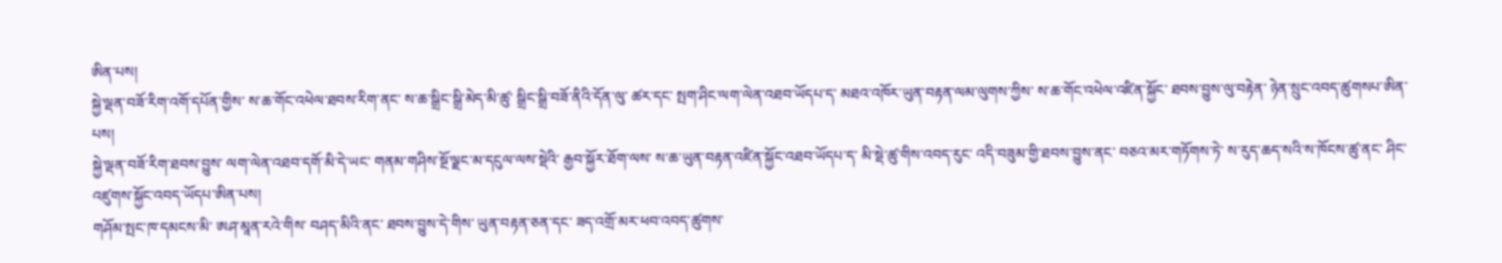ཨིན་པས།
སྐྱེ་ལྡན་བཟོ་རིག་འགོ་དཔོན་གྱིས་ ས་ཆ་གོང་འཕེལ་ཐབས་རིག་ནང་ ས་ཆ་སྒྲིང་སྒྲི་མེད་མི་ཚུ་ སྒྲིང་སྒྲི་བཟོ་ནིའི་དོན་ལུ་ ཚར་དང་ སྤག་ཤིང་ལག་ལེན་འཐབ་ཡོདཔ་ད་ མཐའ་འཁོར་ཡུན་བརྟན་ལམ་ལུགས་ཀྱིས་ ས་ཆ་གོང་འཕེལ་འཛིན་སྐྱོང་ ཐབས་བྱུས་ལུ་བརྟེན་ ཉེན་སྲུང་འབད་ཚུགསཔ་ཨིན་པས།
སྐྱེ་ལྡན་བཟོ་རིག་ཐབས་བྱུས་ ལག་ལེན་འཐབ་དགོ་མི་དེ་ཡང་ གནམ་གཤིས་སྔོ་ལྗང་མ་དངུལ་ལས་སྡེའི་ རྒྱབ་སྐྱོར་ཐོག་ལས་ ས་ཆ་ཡུན་བརྟན་འཛིན་སྐྱོང་འཐབ་ཡོདཔ་ད་ མི་སྡེ་ཚུ་གིས་འབད་རུང་ འདི་བཟུམ་གྱི་ཐབས་བྱུས་ནང་ བཅའ་མར་གཏོགས་ཏེ་ ས་རུད་ཆད་སའི་ས་ཁོངས་ཚུ་ནང་ ཤིང་འཛུགས་སྐྱོང་འབད་ཡོདཔ་ཨིན་པས།
གཤོམ་སྤང་ཁ་དམངས་མི་ ཨཤ་མཱན་རའེ་གིས་ བཤད་མིའི་ནང་ ཐབས་བྱུས་དེ་གིས་ ཡུན་བརྟན་ཅན་དང་ ཟད་འགྲོ་མར་ཕབ་འབད་ཚུགས་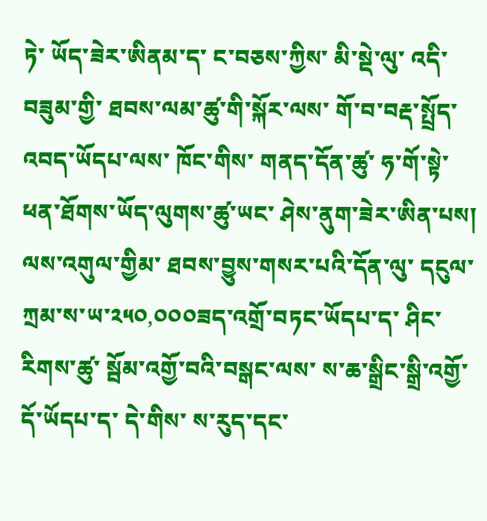ཏེ་ ཡོད་ཟེར་ཨིནམ་ད་ ང་བཅས་ཀྱིས་ མི་སྡེ་ལུ་ འདི་བཟུམ་གྱི་ ཐབས་ལམ་ཚུ་གི་སྐོར་ལས་ གོ་བ་བརྡ་སྤྲོད་འབད་ཡོདཔ་ལས་ ཁོང་གིས་ གནད་དོན་ཚུ་ ཧ་གོ་སྟེ་ ཕན་ཐོགས་ཡོད་ལུགས་ཚུ་ཡང་ ཤེས་ནུག་ཟེར་ཨིན་པས།
ལས་འགུལ་གྱིམ་ ཐབས་བྱུས་གསར་པའི་དོན་ལུ་ དངུལ་ཀྲམ་ས་ཡ་༢༥༠,༠༠༠ཟད་འགྲོ་བཏང་ཡོདཔ་ད་ ཤིང་རིགས་ཚུ་ སྦོམ་འགྱོ་བའི་བསྒང་ལས་ ས་ཆ་སྒྲིང་སྒྲི་འགྱོ་དོ་ཡོདཔ་ད་ དེ་གིས་ ས་རུད་དང་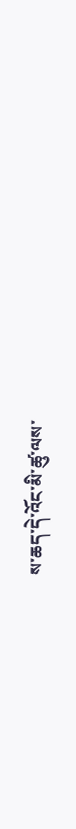ས་ཆད་དེ་འོང་མི་ཚུ་ལས་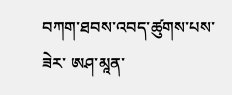བཀག་ཐབས་འབད་ཚུགས་པས་ཟེར་ ཨཤ་མཱན་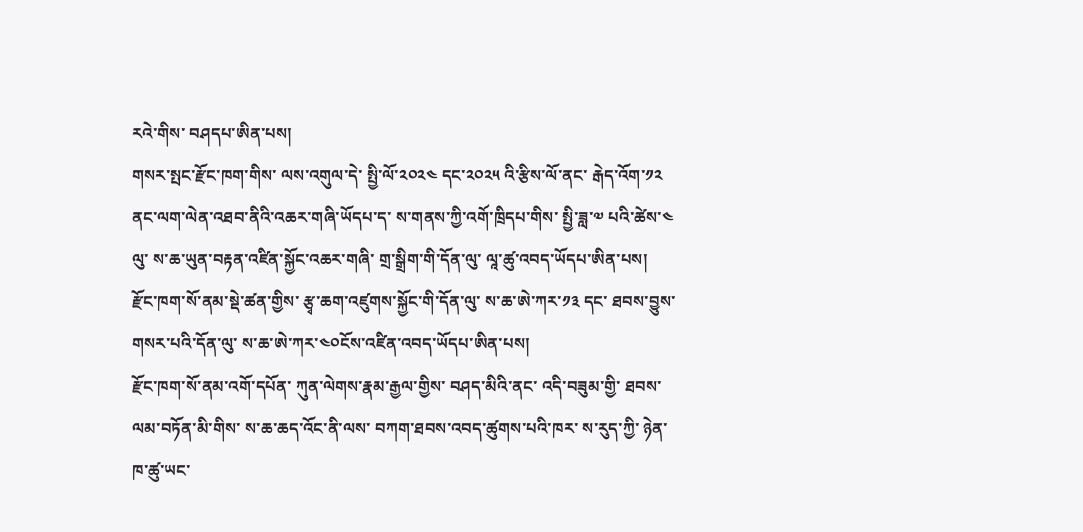རའེ་གིས་ བཤདཔ་ཨིན་པས།
གསར་སྤང་རྫོང་ཁག་གིས་ ལས་འགུལ་དེ་ སྤྱི་ལོ་༢༠༢༤ དང་༢༠༢༥ འི་རྩིས་ལོ་ནང་ རྒེད་འོག་༡༢ ནང་ལག་ལེན་འཐབ་ནིའི་འཆར་གཞི་ཡོདཔ་ད་ ས་གནས་ཀྱི་འགོ་ཁྲིདཔ་གིས་ སྤྱི་ཟླ་༧ པའི་ཚེས་༤ ལུ་ ས་ཆ་ཡུན་བརྟན་འཛིན་སྐྱོང་འཆར་གཞི་ གྲ་སྒྲིག་གི་དོན་ལུ་ ལཱ་ཚུ་འབད་ཡོདཔ་ཨིན་པས།
རྫོང་ཁག་སོ་ནམ་སྡེ་ཚན་གྱིས་ རྩྭ་ཆག་འཛུགས་སྐྱོང་གི་དོན་ལུ་ ས་ཆ་ཨེ་ཀར་༡༣ དང་ ཐབས་བྱུས་གསར་པའི་དོན་ལུ་ ས་ཆ་ཨེ་ཀར་༤༠ངོས་འཛིན་འབད་ཡོདཔ་ཨིན་པས།
རྫོང་ཁག་སོ་ནམ་འགོ་དཔོན་ ཀུན་ལེགས་རྣམ་རྒྱལ་གྱིས་ བཤད་མིའི་ནང་ འདི་བཟུམ་གྱི་ ཐབས་ལམ་བཏོན་མི་གིས་ ས་ཆ་ཆད་འོང་ནི་ལས་ བཀག་ཐབས་འབད་ཚུགས་པའི་ཁར་ ས་རུད་ཀྱི་ ཉེན་ཁ་ཚུ་ཡང་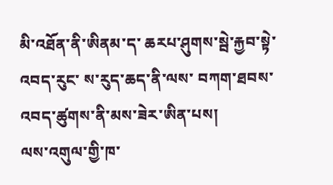མི་འཐོན་ནི་ཨིནམ་ད་ ཆརཔ་ཤུགས་སྦེ་རྐྱབ་སྟེ་འབད་རུང་ ས་རུད་ཆད་ནི་ལས་ བཀག་ཐབས་འབད་ཚུགས་ནི་མས་ཟེར་ཨིན་པས།
ལས་འགུལ་གྱི་ཁ་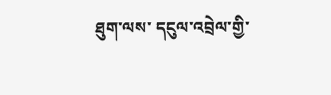ཐུག་ལས་ དངུལ་འབྲེལ་གྱི་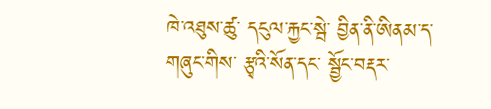ཁེ་འཐུས་ཚུ་ དངུལ་རྐྱང་སྦེ་ བྱིན་ནི་ཨིནམ་ད་ གཞུང་གིས་ རྩྭའི་སོན་དང་ སྦྱོང་བརྡར་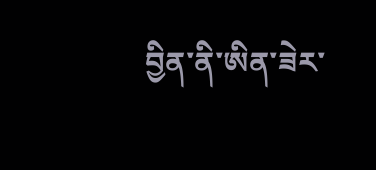བྱིན་ནི་ཨིན་ཟེར་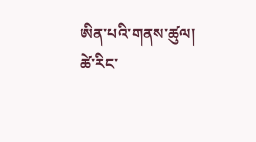ཨིན་པའི་གནས་ཚུལ།
ཚེ་རིང་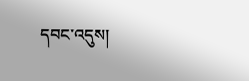དབང་འདུས།